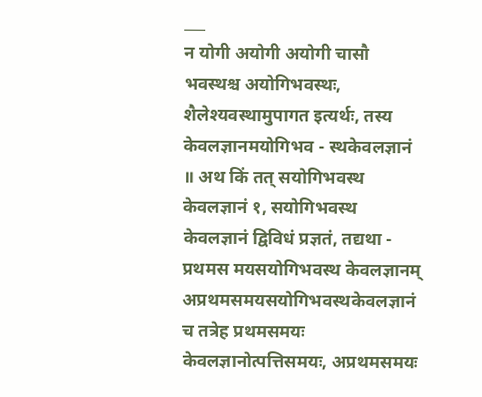___
न योगी अयोगी अयोगी चासौ भवस्थश्च अयोगिभवस्थः, शैलेश्यवस्थामुपागत इत्यर्थः, तस्य केवलज्ञानमयोगिभव - स्थकेवलज्ञानं ॥ अथ किं तत् सयोगिभवस्थ केवलज्ञानं १, सयोगिभवस्थ केवलज्ञानं द्विविधं प्रज्ञतं, तद्यथा - प्रथमस मयसयोगिभवस्थ केवलज्ञानम् अप्रथमसमयसयोगिभवस्थकेवलज्ञानं च तत्रेह प्रथमसमयः केवलज्ञानोत्पत्तिसमयः, अप्रथमसमयः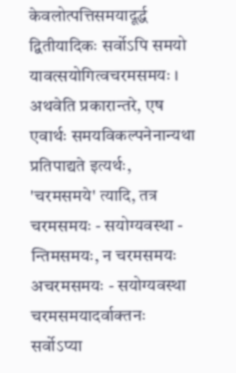केवलोत्पत्तिसमयादूर्द्ध द्वितीयादिकः सर्वोऽपि समयो यावत्सयोगित्वचरमसमयः । अथवेति प्रकारान्तरे, एष एवार्थः समयविकल्पनेनान्यथा प्रतिपाद्यते इत्यर्थः, 'चरमसमये' त्यादि, तत्र चरमसमयः - सयोग्यवस्था - न्तिमसमयः, न चरमसमयः अचरमसमयः - सयोग्यवस्था चरमसमयादर्वाक्तनः सर्वोऽप्या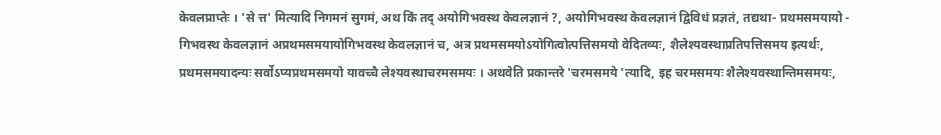केवलप्राप्तेः । 'से त्त' मित्यादि निगमनं सुगमं, अथ किं तद् अयोगिभवस्थ केवलज्ञानं ?, अयोगिभवस्थ केवलज्ञानं द्विविधं प्रज्ञतं, तद्यथा- प्रथमसमयायो - गिभवस्थ केवलज्ञानं अप्रथमसमयायोगिभवस्थ केवलज्ञानं च, अत्र प्रथमसमयोऽयोगित्वोत्पत्तिसमयो वेदितव्यः, शैलेश्यवस्थाप्रतिपत्तिसमय इत्यर्थः, प्रथमसमयादन्यः सर्वोऽप्यप्रथमसमयो यावच्चै लेश्यवस्थाचरमसमयः । अथवेति प्रकान्तरे 'चरमसमये 'त्यादि, इह चरमसमयः शैलेश्यवस्थान्तिमसमयः,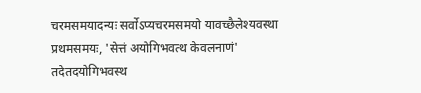चरमसमयादन्यः सर्वोऽप्यचरमसमयो यावच्छैलेश्यवस्था प्रथमसमयः, 'सेत्तं अयोगिभवत्थ केवलनाणं' तदेतदयोगिभवस्थ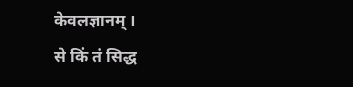केवलज्ञानम् ।
से किं तं सिद्ध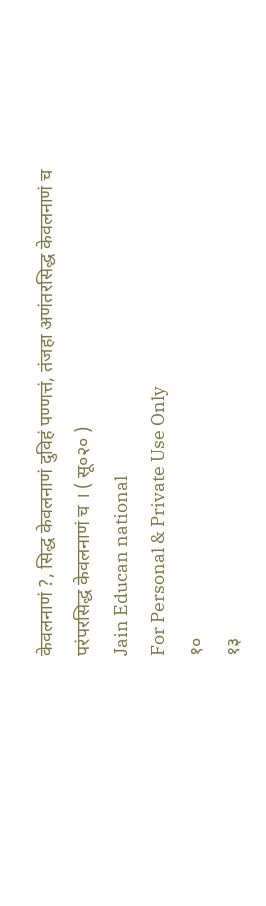केवलनाणं ?, सिद्ध केवलनाणं दुविहं पण्णत्तं, तंजहा अणंतरसिद्ध केवलनाणं च परंपरसिद्ध केवलनाणं च । ( सू०२० )
Jain Educan national
For Personal & Private Use Only
१०
१३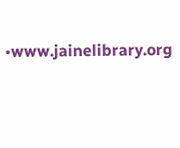•www.jainelibrary.org